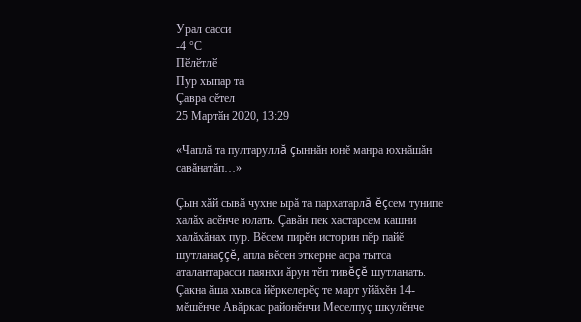Урал сасси
-4 °С
Пӗлӗтлӗ
Пур хыпар та
Çавра сĕтел
25 Мартӑн 2020, 13:29

«Чаплă та пултаруллă çыннăн юнĕ манра юхнăшăн савăнатăп…»

Çын хăй сывă чухне ырă та пархатарлă ĕçсем тунипе халăх асĕнче юлать. Çавăн пек хастарсем кашни халăхăнах пур. Вĕсем пирĕн историн пĕр пайĕ шутланаççĕ, апла вĕсен эткерне асра тытса аталантарасси паянхи ăрун тĕп тивĕçĕ шутланать. Çакна ăша хывса йĕркелерĕç те март уйăхĕн 14-мĕшĕнче Авăркас районĕнчи Меселпуç шкулĕнче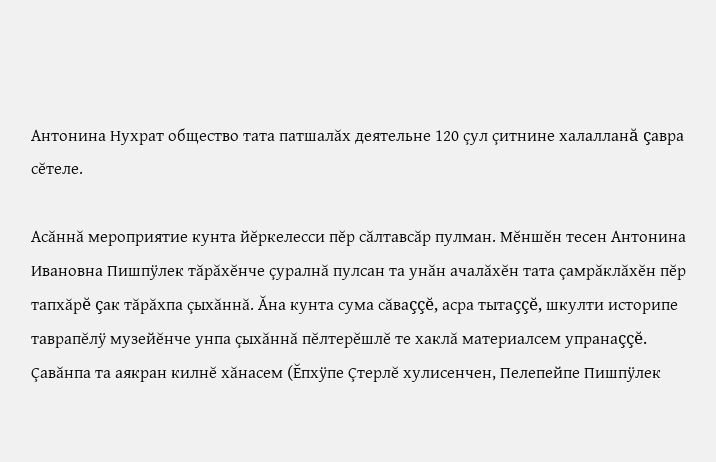Антонина Нухрат общество тата патшалăх деятельне 120 çул çитнине халалланă çавра сĕтеле.

Асăннă мероприятие кунта йĕркелесси пĕр сăлтавсăр пулман. Мĕншĕн тесен Антонина Ивановна Пишпÿлек тăрăхĕнче çуралнă пулсан та унăн ачалăхĕн тата çамрăклăхĕн пĕр тапхăрĕ çак тăрăхпа çыхăннă. Ăна кунта сума сăваççĕ, асра тытаççĕ, шкулти историпе таврапĕлÿ музейĕнче унпа çыхăннă пĕлтерĕшлĕ те хаклă материалсем упранаççĕ. Çавăнпа та аякран килнĕ хăнасем (Ĕпхÿпе Çтерлĕ хулисенчен, Пелепейпе Пишпÿлек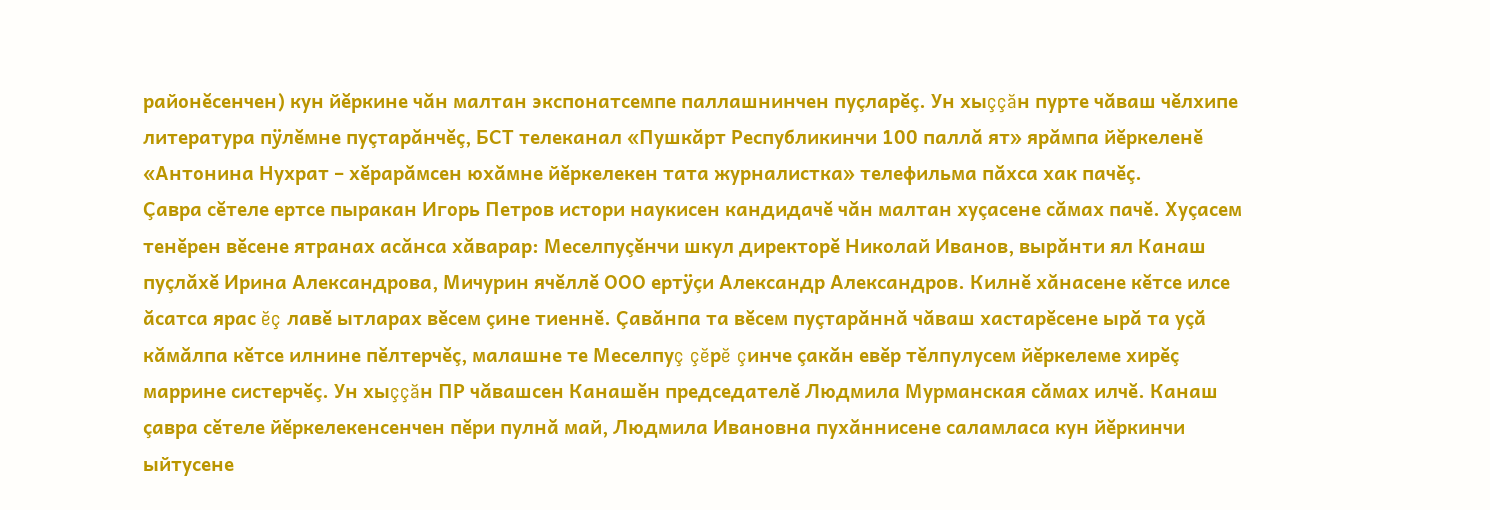районĕсенчен) кун йĕркине чăн малтан экспонатсемпе паллашнинчен пуçларĕç. Ун хыççăн пурте чăваш чĕлхипе литература пÿлĕмне пуçтарăнчĕç, БСТ телеканал «Пушкăрт Республикинчи 100 паллă ят» ярăмпа йĕркеленĕ «Антонина Нухрат – хĕрарăмсен юхăмне йĕркелекен тата журналистка» телефильма пăхса хак пачĕç.
Çавра сĕтеле ертсе пыракан Игорь Петров истори наукисен кандидачĕ чăн малтан хуçасене сăмах пачĕ. Хуçасем тенĕрен вĕсене ятранах асăнса хăварар: Меселпуçĕнчи шкул директорĕ Николай Иванов, вырăнти ял Канаш пуçлăхĕ Ирина Александрова, Мичурин ячĕллĕ ООО ертÿçи Александр Александров. Килнĕ хăнасене кĕтсе илсе ăсатса ярас ĕç лавĕ ытларах вĕсем çине тиеннĕ. Çавăнпа та вĕсем пуçтарăннă чăваш хастарĕсене ырă та уçă кăмăлпа кĕтсе илнине пĕлтерчĕç, малашне те Меселпуç çĕрĕ çинче çакăн евĕр тĕлпулусем йĕркелеме хирĕç маррине систерчĕç. Ун хыççăн ПР чăвашсен Канашĕн председателĕ Людмила Мурманская сăмах илчĕ. Канаш çавра сĕтеле йĕркелекенсенчен пĕри пулнă май, Людмила Ивановна пухăннисене саламласа кун йĕркинчи ыйтусене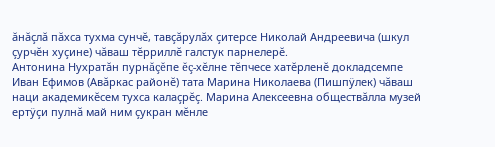ăнăçлă пăхса тухма сунчĕ, тавçăрулăх çитерсе Николай Андреевича (шкул çурчĕн хуçине) чăваш тĕрриллĕ галстук парнелерĕ.
Антонина Нухратăн пурнăçĕпе ĕç-хĕлне тĕпчесе хатĕрленĕ докладсемпе Иван Ефимов (Авăркас районĕ) тата Марина Николаева (Пишпÿлек) чăваш наци академикĕсем тухса калаçрĕç. Марина Алексеевна обществăлла музей ертÿçи пулнă май ним çукран мĕнле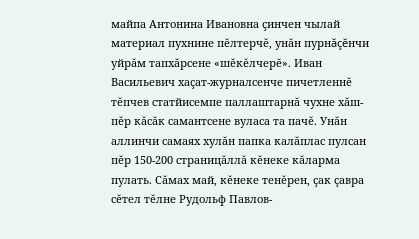майпа Антонина Ивановна çинчен чылай материал пухнине пĕлтерчĕ, унăн пурнăçĕнчи уйрăм тапхăрсене «шĕкĕлчерĕ». Иван Васильевич хаçат-журналсенче пичетленнĕ тĕпчев статйисемпе паллаштарнă чухне хăш-пĕр кăсăк самантсене вуласа та пачĕ. Унăн аллинчи самаях хулăн папка калăплас пулсан пĕр 150-200 страницăллă кĕнеке кăларма пулать. Сăмах май, кĕнеке тенĕрен, çак çавра сĕтел тĕлне Рудольф Павлов-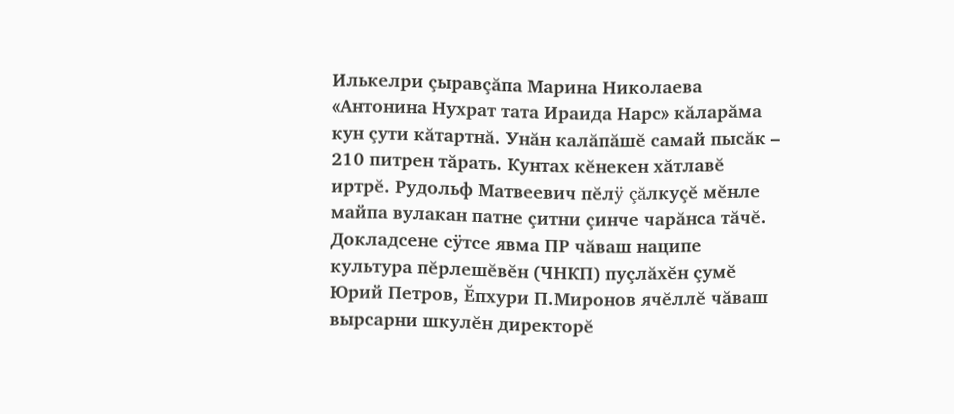Илькелри çыравçăпа Марина Николаева «Антонина Нухрат тата Ираида Нарс» кăларăма кун çути кăтартнă. Унăн калăпăшĕ самай пысăк – 210 питрен тăрать. Кунтах кĕнекен хăтлавĕ иртрĕ. Рудольф Матвеевич пĕлÿ çăлкуçĕ мĕнле майпа вулакан патне çитни çинче чарăнса тăчĕ.
Докладсене сÿтсе явма ПР чăваш наципе культура пĕрлешĕвĕн (ЧНКП) пуçлăхĕн çумĕ Юрий Петров, Ĕпхури П.Миронов ячĕллĕ чăваш вырсарни шкулĕн директорĕ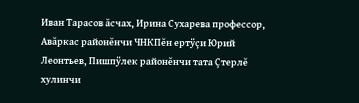Иван Тарасов ăсчах, Ирина Сухарева профессор, Авăркас районĕнчи ЧНКПĕн ертÿçи Юрий Леонтьев, Пишпÿлек районĕнчи тата Çтерлĕ хулинчи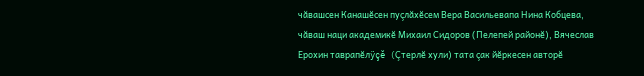чăвашсен Канашĕсен пуçлăхĕсем Вера Васильевапа Нина Кобцева, чăваш наци академикĕ Михаил Сидоров (Пелепей районĕ), Вячеслав Ерохин таврапĕлÿçĕ (Çтерлĕ хули) тата çак йĕркесен авторĕ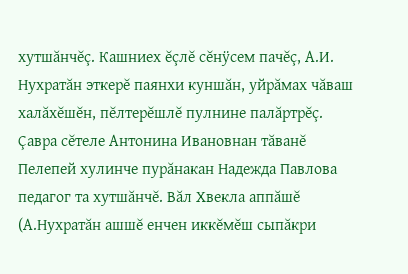хутшăнчĕç. Кашниех ĕçлĕ сĕнÿсем пачĕç, А.И. Нухратăн эткерĕ паянхи куншăн, уйрăмах чăваш халăхĕшĕн, пĕлтерĕшлĕ пулнине палăртрĕç.
Çавра сĕтеле Антонина Ивановнан тăванĕ Пелепей хулинче пурăнакан Надежда Павлова педагог та хутшăнчĕ. Вăл Хвекла аппăшĕ (А.Нухратăн ашшĕ енчен иккĕмĕш сыпăкри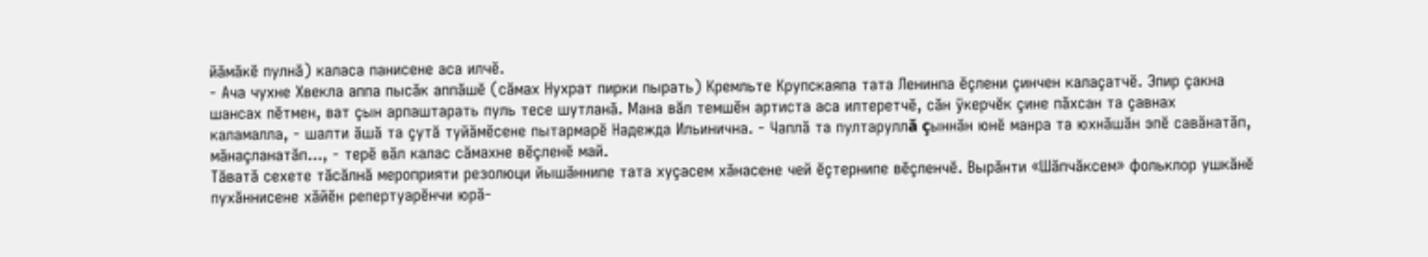йăмăкĕ пулнă) каласа панисене аса илчĕ.
- Ача чухне Хвекла аппа пысăк аппăшĕ (сăмах Нухрат пирки пырать) Кремльте Крупскаяпа тата Ленинпа ĕçлени çинчен калаçатчĕ. Эпир çакна шансах пĕтмен, ват çын арпаштарать пуль тесе шутланă. Мана вăл темшĕн артиста аса илтеретчĕ, сăн ÿкерчĕк çине пăхсан та çавнах каламалла, - шалти ăшă та çутă туйăмĕсене пытармарĕ Надежда Ильинична. - Чаплă та пултаруллă çыннăн юнĕ манра та юхнăшăн эпĕ савăнатăп, мăнаçланатăп..., - терĕ вăл калас сăмахне вĕçленĕ май.
Тăватă сехете тăсăлнă мероприяти резолюци йышăннипе тата хуçасем хăнасене чей ĕçтернипе вĕçленчĕ. Вырăнти «Шăпчăксем» фольклор ушкăнĕ пухăннисене хăйĕн репертуарĕнчи юрă-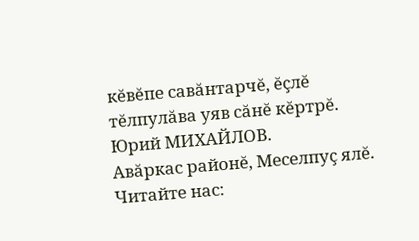кĕвĕпе савăнтарчĕ, ĕçлĕ тĕлпулăва уяв сăнĕ кĕртрĕ.
Юрий МИХАЙЛОВ.
Авăркас районĕ, Меселпуç ялĕ.
Читайте нас: